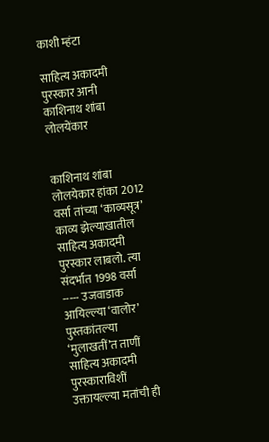काशी म्हंटा

साहित्य अकादमी पुरस्कार आनी काशिनाथ शांबा लोलयेंकार


काशिनाथ शांबा लोलयेकार हांका 2012 वर्सा तांच्या ‘काव्यसूत्र’ काव्य झेल्याखातील साहित्य अकादमी पुरस्कार लाबलो. त्या संदर्भात 1998 वर्सा ----- उजवाडाक आयिल्ल्या ‘वालोर’ पुस्तकांतल्या ‘मुलाखतीं’त ताणीं साहित्य अकादमी पुरस्काराविशीं उक्तायल्ल्या मतांची ही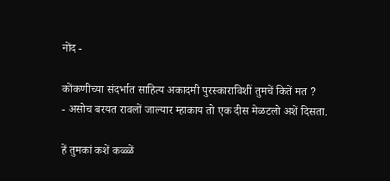नोंद -

कोंकणीच्या संदर्भात साहित्य अकादमी पुरस्काराविशीं तुमचें कितें मत ?
- असोच बरयत रावलों जाल्यार म्हाकाय तो एक दीस मेळटलो अशें दिसता.

हें तुमकां कशें कळ्ळें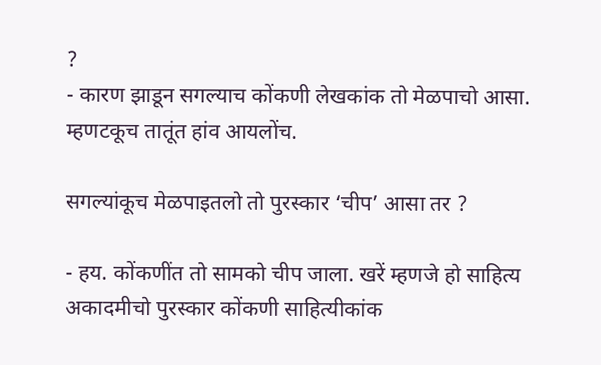?
- कारण झाडून सगल्याच कोंकणी लेखकांक तो मेळपाचो आसा. म्हणटकूच तातूंत हांव आयलोंच.

सगल्यांकूच मेळपाइतलो तो पुरस्कार ‘चीप’ आसा तर ?

- हय. कोंकणींत तो सामको चीप जाला. खरें म्हणजे हो साहित्य अकादमीचो पुरस्कार कोंकणी साहित्यीकांक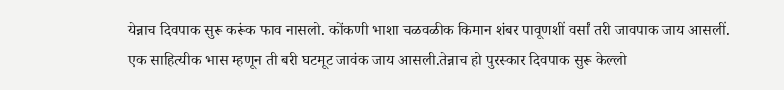येन्नाच दिवपाक सुरू करूंक फाव नासलो. कोंकणी भाशा चळवळीक किमान शंबर पावूणशीं वर्सां तरी जावपाक जाय आसलीं. एक साहित्यीक भास म्हणून ती बरी घटमूट जावंक जाय आसली.तेन्नाच हो पुरस्कार दिवपाक सुरू केल्लो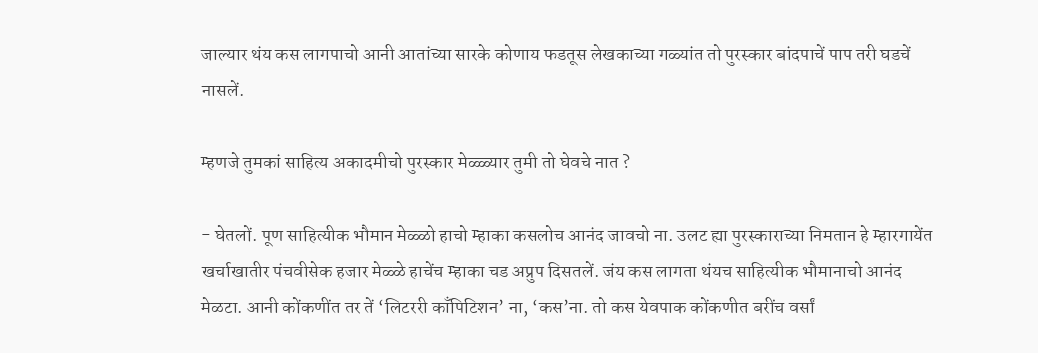जाल्यार थंय कस लागपाचो आनी आतांच्या सारके कोणाय फडतूस लेखकाच्या गळ्यांत तो पुरस्कार बांदपाचें पाप तरी घडचें नासलें.

म्हणजे तुमकां साहित्य अकादमीचो पुरस्कार मेळ्ळ्यार तुमी तो घेवचे नात ?

- घेतलों. पूण साहित्यीक भौमान मेळ्ळो हाचो म्हाका कसलोच आनंद जावचो ना. उलट ह्या पुरस्काराच्या निमतान हे म्हारगायेंत खर्चाखातीर पंचवीसेक हजार मेळ्ळे हाचेंच म्हाका चड अप्रुप दिसतलें. जंय कस लागता थंयच साहित्यीक भौमानाचो आनंद मेळटा. आनी कोंकणींत तर तें ‘लिटररी काँपिटिशन’ ना, ‘कस’ना. तो कस येवपाक कोंकणीत बरींच वर्सां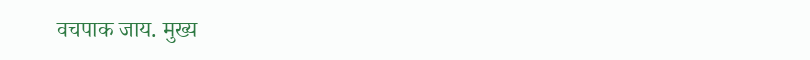वचपाक जाय. मुख्य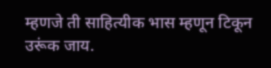म्हणजे ती साहित्यीक भास म्हणून टिकून उरूंक जाय.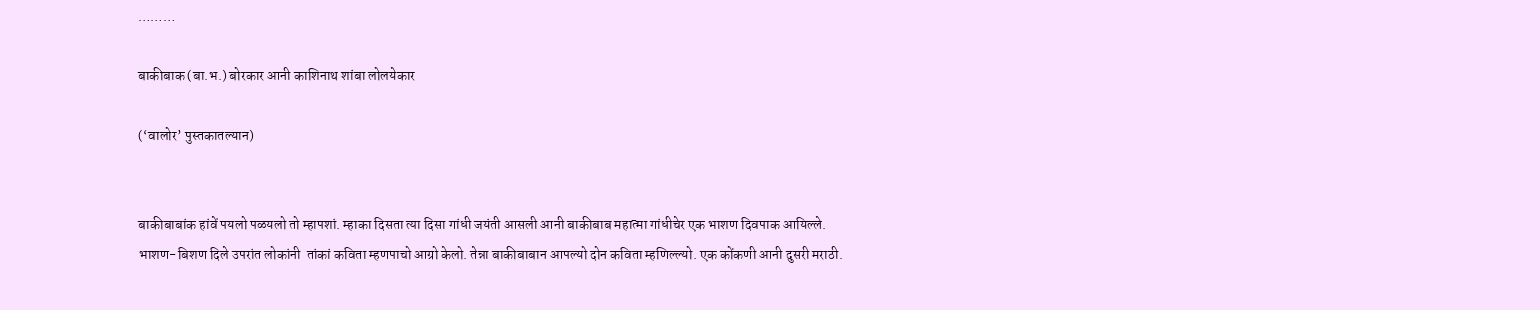………

बाकीबाक (बा.भ.) बोरकार आनी काशिनाथ शांबा लोलयेकार

(‘वालोर’ पुस्तकातल्यान)


बाकीबाबांक हांवें पयलो पळयलो तो म्हापशां. म्हाका दिसता त्या दिसा गांधी जयंती आसली आनी बाकीबाब महात्मा गांधीचेर एक भाशण दिवपाक आयिल्ले. भाशण-बिशण दिले उपरांत लोकांनी  तांकां कविता म्हणपाचो आग्रो केलो. तेन्ना बाकीबाबान आपल्यो दोन कविता म्हणिल्ल्यो. एक कोंकणी आनी दुसरी मराठी.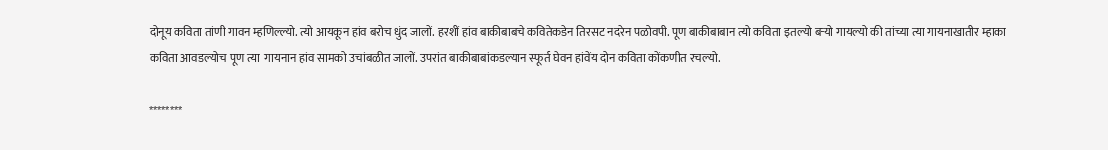दोनूय कविता तांणी गावन म्हणिल्ल्यो. त्यो आयकून हांव बरोच धुंद जालों. हरशीं हांव बाकीबाबचे कवितेकडेन तिरसट नदरेन पळोवपी. पूण बाकीबाबान त्यो कविता इतल्यो बर्‍यो गायल्यो की तांच्या त्या गायनाखातीर म्हाका कविता आवडल्योच पूण त्या  गायनान हांव सामको उचांबळीत जालों. उपरांत बाकीबाबांकडल्यान स्फूर्त घेवन हांवेंय दोन कविता कोंकणीत रचल्यो.

********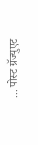... पोस्ट ग्रॅज्युएट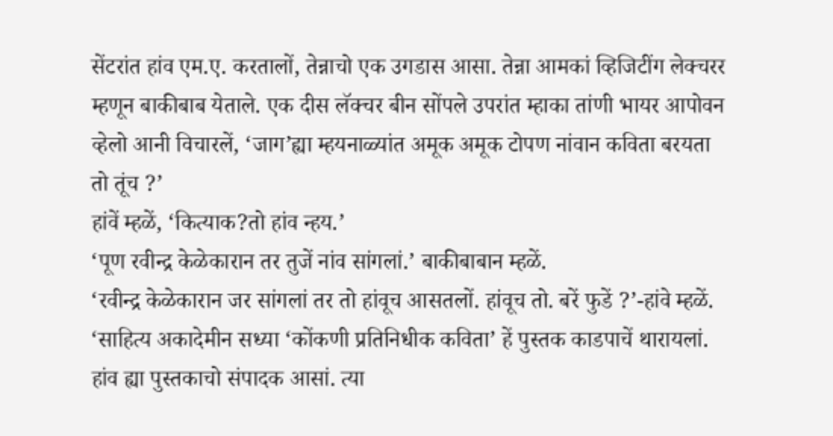सेंटरांत हांव एम.ए. करतालों, तेन्नाचो एक उगडास आसा. तेन्ना आमकां व्हिजिटींग लेक्चरर म्हणून बाकीबाब येताले. एक दीस लॅक्चर बीन सोंपले उपरांत म्हाका तांणी भायर आपोवन व्हेलो आनी विचारलें, ‘जाग’ह्या म्हयनाळ्यांत अमूक अमूक टोपण नांवान कविता बरयता तो तूंच ?’
हांवें म्हळें, ‘कित्याक?तो हांव न्हय.’
‘पूण रवीन्द्र केळेकारान तर तुजें नांव सांगलां.’ बाकीबाबान म्हळें.
‘रवीन्द्र केळेकारान जर सांगलां तर तो हांवूच आसतलों. हांवूच तो. बरें फुडें ?’-हांवे म्हळें.
‘साहित्य अकादेमीन सध्या ‘कोंकणी प्रतिनिधीक कविता’ हें पुस्तक काडपाचें थारायलां. हांव ह्या पुस्तकाचो संपादक आसां. त्या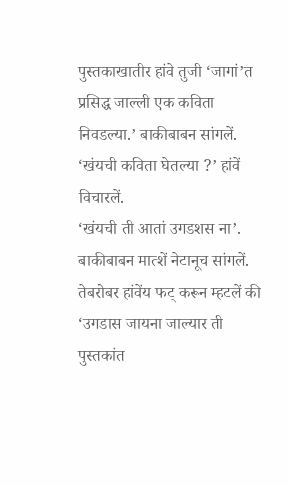पुस्तकाखातीर हांवे तुजी ‘जागां’त प्रसिद्ध जाल्ली एक कविता निवडल्या.’ बाकीबाबन सांगलें.
‘खंयची कविता घेतल्या ?’ हांवें विचारलें.
‘खंयची ती आतां उगडशस ना’. बाकीबाबन मात्शें नेटानूच सांगलें.
तेबरोबर हांवेंय फट् करून म्हटलें की ‘उगडास जायना जाल्यार ती पुस्तकांत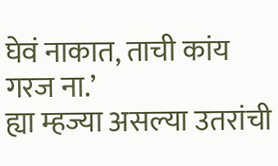घेवं नाकात, ताची कांय गरज ना.’
ह्या म्हज्या असल्या उतरांची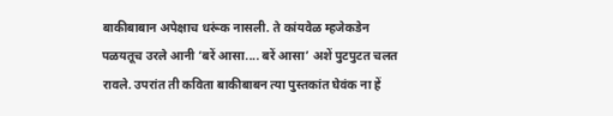बाकीबाबान अपेक्षाच धरूंक नासली. ते कांयवेळ म्हजेकडेन पळयतूच उरले आनी ‘बरें आसा.... बरें आसा’ अशें पुटपुटत चलत रावले. उपरांत ती कविता बाकीबाबन त्या पुस्तकांत घेवंक ना हें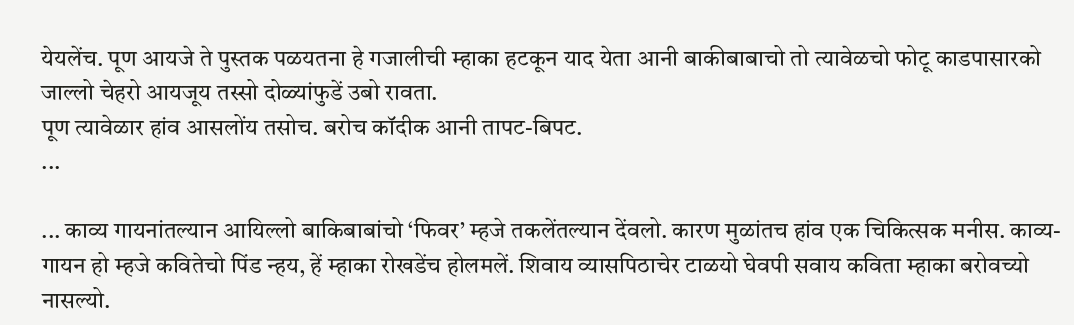येयलेंच. पूण आयजे ते पुस्तक पळयतना हे गजालीची म्हाका हटकून याद येता आनी बाकीबाबाचो तो त्यावेळचो फोटू काडपासारको जाल्लो चेहरो आयजूय तस्सो दोळ्यांफुडें उबो रावता.
पूण त्यावेळार हांव आसलोंय तसोच. बरोच कॉदीक आनी तापट-बिपट.
...

... काव्य गायनांतल्यान आयिल्लो बाकिबाबांचो ‘फिवर’ म्हजे तकलेंतल्यान देंवलो. कारण मुळांतच हांव एक चिकित्सक मनीस. काव्य-गायन हो म्हजे कवितेचो पिंड न्हय, हें म्हाका रोखडेंच होलमलें. शिवाय व्यासपिठाचेर टाळयो घेवपी सवाय कविता म्हाका बरोवच्यो नासल्यो.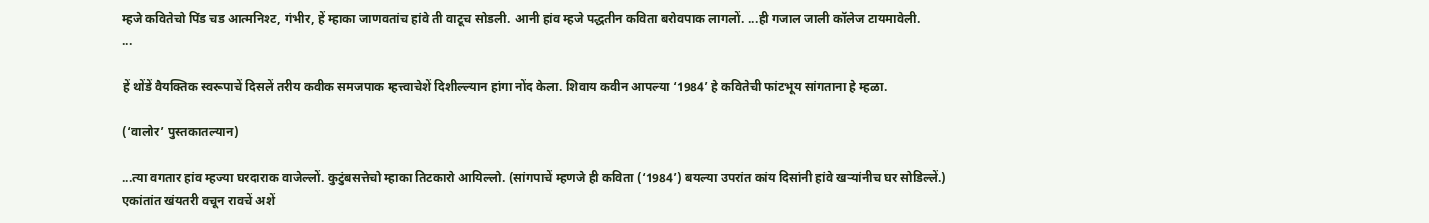म्हजे कवितेचो पिंड चड आत्मनिश्ट, गंभीर, हें म्हाका जाणवतांच हांवे ती वाटूच सोडली. आनी हांव म्हजे पद्धतीन कविता बरोवपाक लागलों. ...ही गजाल जाली कॉलेज टायमावेली.
...

हें थोंडें वैयक्तिक स्वरूपाचें दिसलें तरीय कवीक समजपाक म्हत्त्वाचेशें दिशील्ल्यान हांगा नोंद केला. शिवाय कवीन आपल्या ‘1984’ हे कवितेची फांटभूय सांगताना हे म्हळा.

(‘वालोर’ पुस्तकातल्यान)

...त्या वगतार हांव म्हज्या घरदाराक वाजेल्लों. कुटुंबसत्तेचो म्हाका तिटकारो आयिल्लो. (सांगपाचें म्हणजे ही कविता (‘1984’) बयल्या उपरांत कांय दिसांनी हांवे खर्‍यांनीच घर सोडिल्लें.) एकांतांत खंयतरी वचून रावचें अशें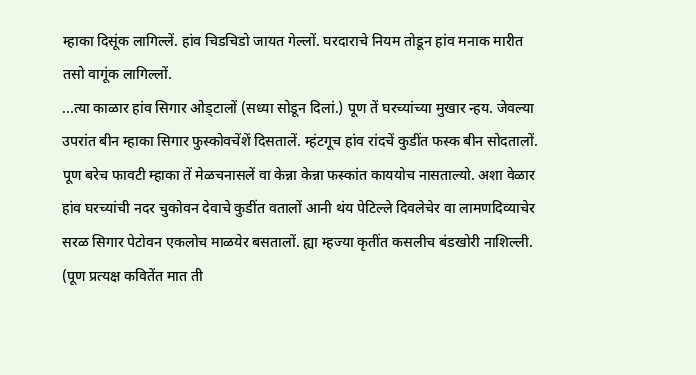म्हाका दिसूंक लागिल्लें. हांव चिडचिडो जायत गेल्लों. घरदाराचे नियम तोडून हांव मनाक मारीत तसो वागूंक लागिल्लों.
...त्या काळार हांव सिगार ओड्टालों (सध्या सोडून दिलां.) पूण तें घरच्यांच्या मुखार न्हय. जेवल्या उपरांत बीन म्हाका सिगार फुस्कोवचेंशें दिसतालें. म्हंटगूच हांव रांदचें कुडींत फस्क बीन सोदतालों. पूण बरेच फावटी म्हाका तें मेळचनासलें वा केन्ना केन्ना फस्कांत काययोच नासताल्यो. अशा वेळार हांव घरच्यांची नदर चुकोवन देवाचे कुडींत वतालों आनी थंय पेटिल्ले दिवलेचेर वा लामणदिव्याचेर सरळ सिगार पेटोवन एकलोच माळयेर बसतालों. ह्या म्हज्या कृतींत कसलीच बंडखोरी नाशिल्ली. (पूण प्रत्यक्ष कवितेंत मात ती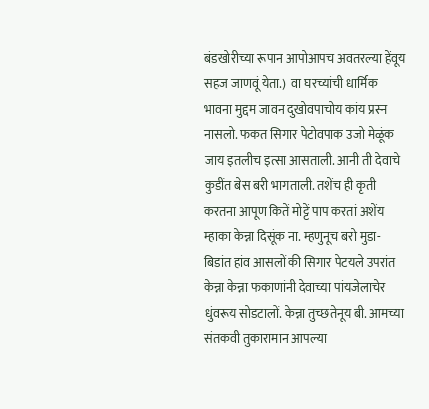बंडखोरीच्या रूपान आपोआपच अवतरल्या हेंवूय सहज जाणवूं येता.)  वा घरच्यांची धार्मिक भावना मुद्दम जावन दुखोवपाचोय कांय प्रस्न नासलो. फकत सिगार पेटोवपाक उजो मेळूंक जाय इतलीच इत्सा आसताली. आनी ती देवाचे कुडींत बेस बरी भागताली. तशेंच ही कृती करतना आपूण कितें मोट्टें पाप करतां अशेंय म्हाका केन्ना दिसूंक ना. म्हणुनूच बरो मुडा-बिडांत हांव आसलों की सिगार पेटयले उपरांत केन्ना केन्ना फकाणांनी देवाच्या पांयजेलाचेर धुंवरूय सोडटालों. केन्ना तुच्छतेनूय बी. आमच्या संतकवी तुकारामान आपल्या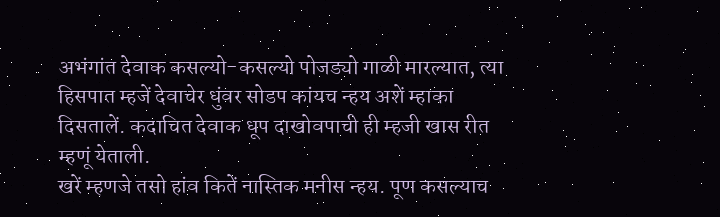अभंगांत देवाक कसल्यो-कसल्यो पोजड्यो गाळी मारल्यात, त्या हिसपात म्हजें देवाचेर धुंवर सोडप कांयच न्हय अशें म्हाका दिसतालें. कदाचित देवाक धूप दाखोवपाची ही म्हजी खास रीत म्हणूं येताली.
खरें म्हणजे तसो हांव कितें नास्तिक मनीस न्हय. पूण कसल्याच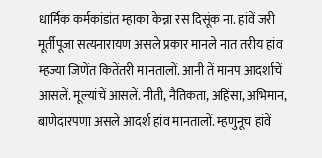धार्मिक कर्मकांडांत म्हाका केन्ना रस दिसूंक ना. हांवें जरी मूर्तीपूजा सत्यनारायण असले प्रकार मानले नात तरीय हांव म्हज्या जिणेंत कितेंतरी मानतालों. आनी तें मानप आदर्शाचें आसलें. मूल्यांचें आसलें. नीती, नैतिकता, अहिंसा, अभिमान, बाणेदारपणा असले आदर्श हांव मानतालों. म्हणुनूच हांवें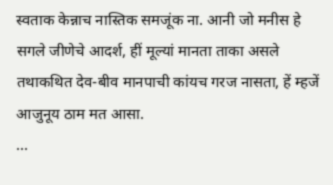स्वताक केन्नाच नास्तिक समजूंक ना. आनी जो मनीस हे सगले जीणेचे आदर्श, हीं मूल्यां मानता ताका असले तथाकथित देव-बीव मानपाची कांयच गरज नासता, हें म्हजें आजुनूय ठाम मत आसा.
...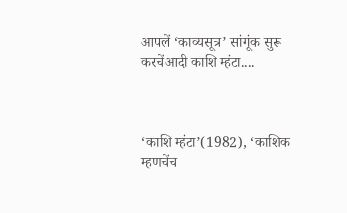आपलें ‘काव्यसूत्र’ सांगूंक सुरू करचेंआदी काशि म्हंटा....



‘काशि म्हंटा’(1982), ‘काशिक म्हणचेंच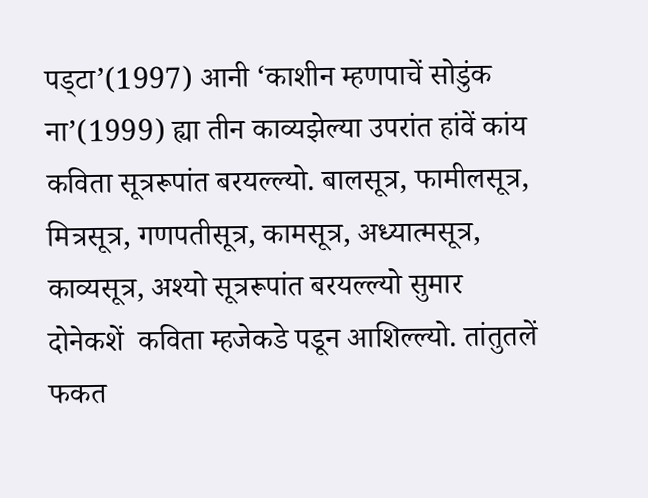पड्टा’(1997) आनी ‘काशीन म्हणपाचें सोडुंक ना’(1999) ह्या तीन काव्यझेल्या उपरांत हांवें कांय कविता सूत्ररूपांत बरयल्ल्यो. बालसूत्र, फामीलसूत्र, मित्रसूत्र, गणपतीसूत्र, कामसूत्र, अध्यात्मसूत्र, काव्यसूत्र, अश्यो सूत्ररूपांत बरयल्ल्यो सुमार दोनेकशें  कविता म्हजेकडे पडून आशिल्ल्यो. तांतुतलें फकत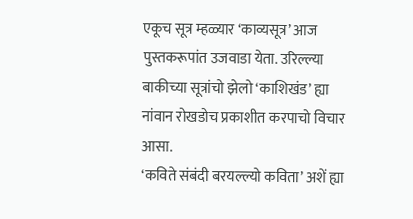एकूच सूत्र म्हळ्यार ‘काव्यसूत्र’ आज पुस्तकरूपांत उजवाडा येता. उरिल्ल्या बाकीच्या सूत्रांचो झेलो ‘काशिखंड’ ह्या नांवान रोखडोच प्रकाशीत करपाचो विचार आसा.
‘कविते संबंदी बरयल्ल्यो कविता’ अशें ह्या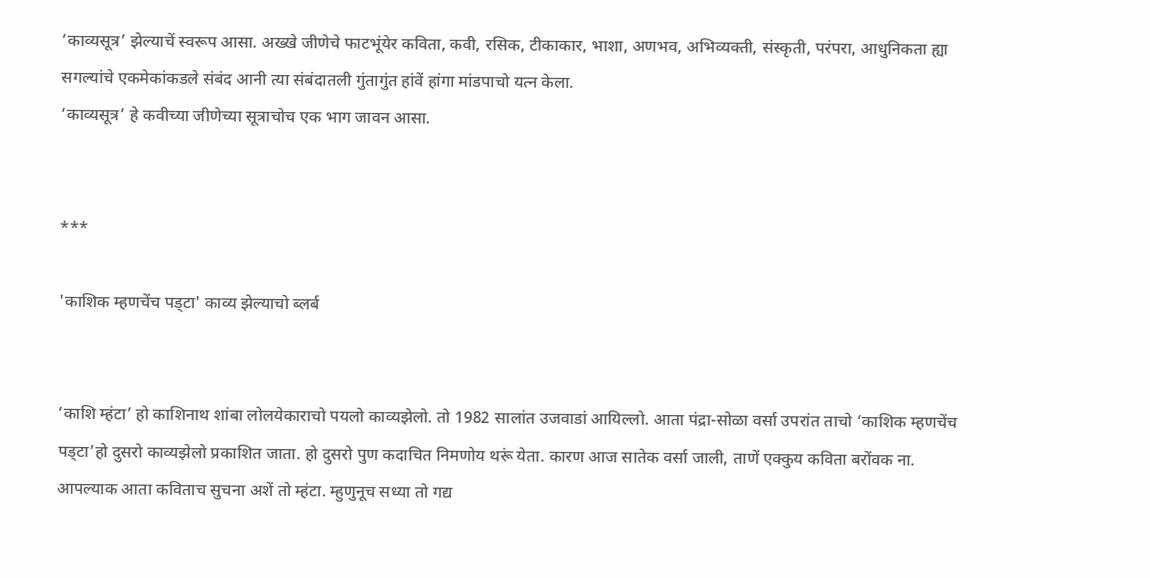‘काव्यसूत्र’ झेल्याचें स्वरूप आसा. अख्खे जीणेचे फाटभूंयेर कविता, कवी, रसिक, टीकाकार, भाशा, अणभव, अभिव्यक्ती, संस्कृती, परंपरा, आधुनिकता ह्या सगल्यांचे एकमेकांकडले संबंद आनी त्या संबंदातली गुंतागुंत हांवें हांगा मांडपाचो यत्न केला.
‘काव्यसूत्र’ हे कवीच्या जीणेच्या सूत्राचोच एक भाग जावन आसा.


***

'काशिक म्हणचेंच पड्टा' काव्य झेल्याचो ब्लर्ब


‘काशि म्हंटा’ हो काशिनाथ शांबा लोलयेकाराचो पयलो काव्यझेलो. तो 1982 सालांत उजवाडां आयिल्लो. आता पंद्रा-सोळा वर्सा उपरांत ताचो ‘काशिक म्हणचेंच पड्टा’हो दुसरो काव्यझेलो प्रकाशित जाता. हो दुसरो पुण कदाचित निमणोय थरूं येता. कारण आज सातेक वर्सा जाली, ताणें एक्कुय कविता बरोंवक ना. आपल्याक आता कविताच सुचना अशें तो म्हंटा. म्हुणुनूच सध्या तो गद्य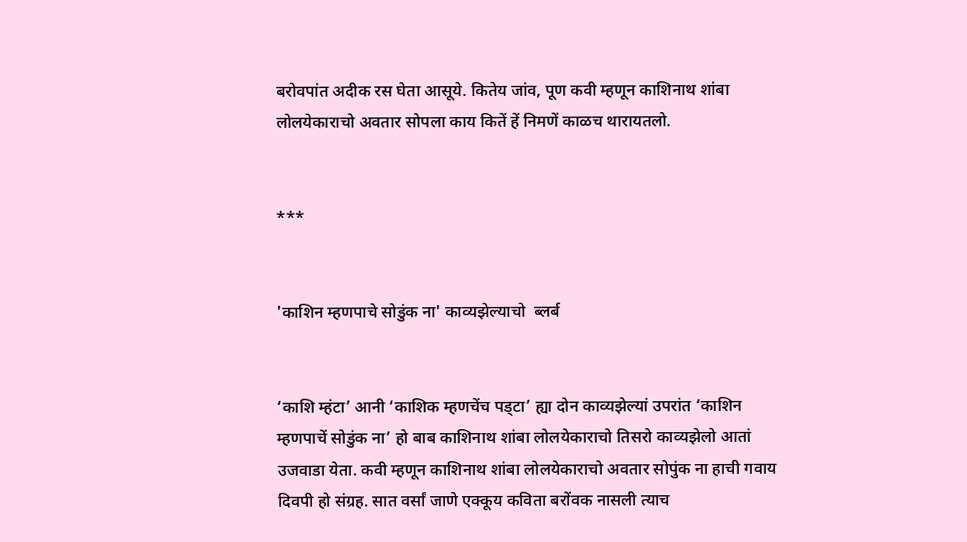बरोवपांत अदीक रस घेता आसूये. कितेय जांव, पूण कवी म्हणून काशिनाथ शांबा लोलयेकाराचो अवतार सोपला काय कितें हें निमणें काळच थारायतलो.


***


'काशिन म्हणपाचे सोडुंक ना' काव्यझेल्याचो  ब्लर्ब


‘काशि म्हंटा’ आनी ‘काशिक म्हणचेंच पड्टा’ ह्या दोन काव्यझेल्यां उपरांत ‘काशिन म्हणपाचें सोडुंक ना’ हो बाब काशिनाथ शांबा लोलयेकाराचो तिसरो काव्यझेलो आतां उजवाडा येता. कवी म्हणून काशिनाथ शांबा लोलयेकाराचो अवतार सोपुंक ना हाची गवाय दिवपी हो संग्रह. सात वर्सां जाणे एक्कूय कविता बरोंवक नासली त्याच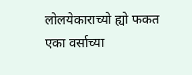लोलयेकाराच्यो ह्यो फकत एका वर्साच्या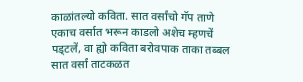काळांतल्यो कविता. सात वर्सांचो गॅप ताणे एकाच वर्सात भरून काडलो अशेच म्हणचें पड्टलें, वा ह्यो कविता बरोवपाक ताका तब्बल सात वर्सां ताटकळत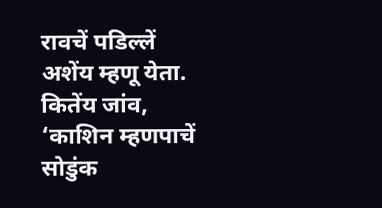रावचें पडिल्लें अशेंय म्हणू येता. कितेंय जांव, ‘काशिन म्हणपाचें सोडुंक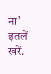ना’ इतलें खरें.